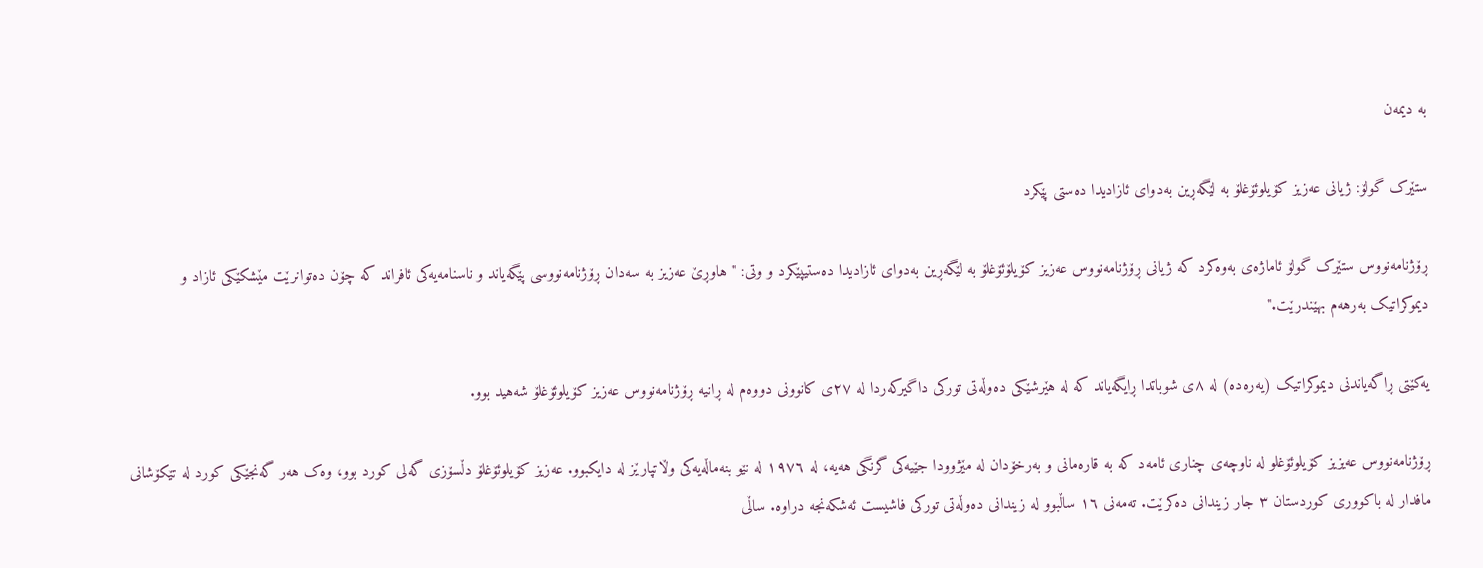بە دیمەن

ستێرک گولۆ: ژیانی عەزیز کۆیلوئۆغلۆ بە لێگەڕین بەدوای ئازادیدا دەستی پێکرد

ڕۆژنامەنووس ستێرک گولۆ ئاماژەی بەوەکرد کە ژیانی ڕۆژنامەنووس عەزیز کۆیلۆئۆغلۆ بە لێگەڕین بەدوای ئازادیدا دەستیپێکرد و وتی: "هاوڕێ عەزیز بە سەدان ڕۆژنامەنووسی پێگەیاند و ناسنامەیەکی ئافراند کە چۆن دەتوانرێت مێشکێکی ئازاد و دیموکراتیک بەرهەم بهێندرێت."

یەکێتی ڕاگەیاندنی دیموکراتیک (یەرەدە) لە ٨ی شوباتدا ڕایگەیاند کە لە هێرشێکی دەوڵەتی تورکی داگیرکەردا لە ٢٧ی کانوونی دووەم لە ڕانیە ڕۆژنامەنووس عەزیز کۆیلوئۆغلۆ شەهید بوو.

ڕۆژنامەنووس عەیزیز کۆیلوئۆغلو لە ناوچەی چناری ئامەد کە بە قارەمانی و بەرخۆدان لە مێژوودا جێیەکی گرنگی هەیە، لە ١٩٧٦ لە نێو بنەماڵەیەکی وڵاتپارێز لە دایکبوو. عەزیز کۆیلوئۆغلۆ دڵسۆزی گەلی کورد بوو، وەک هەر گەنجێکی کورد لە تێکۆشانی مافدار لە باکووری کوردستان ٣ جار زیندانی دەکرێت. تەمەنی ١٦ ساڵبوو لە زیندانی دەوڵەتی تورکی فاشیست ئەشکەنجە دراوە. ساڵی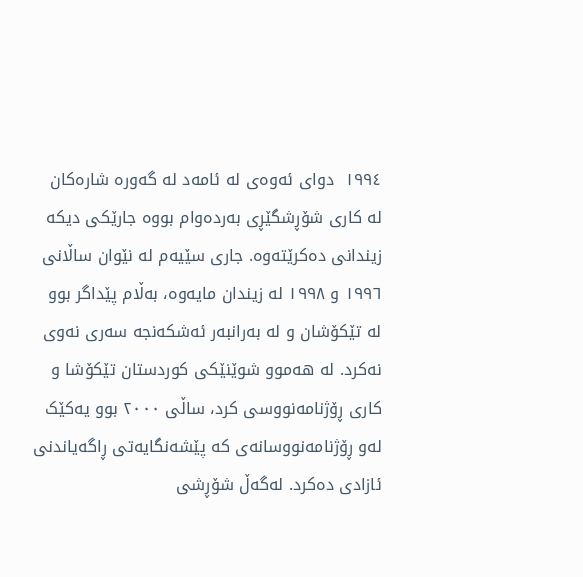١٩٩٤  دوای ئەوەی لە ئامەد لە گەورە شارەکان لە کاری شۆڕشگێڕی بەردەوام بووە جارێکی دیکە زیندانی دەکرێتەوە. جاری سێیەم لە نێوان ساڵانی ١٩٩٦ و ١٩٩٨ لە زیندان مایەوە، بەڵام پێداگر بوو لە تێکۆشان و لە بەرانبەر ئەشکەنجە سەری نەوی نەکرد. لە هەموو شوێنێکی کوردستان تێکۆشا و کاری ڕۆژنامەنووسی کرد، ساڵی ٢٠٠٠ بوو یەکێک لەو ڕۆژنامەنووسانەی کە پێشەنگایەتی ڕاگەیاندنی ئازادی دەکرد. لەگەڵ شۆڕشی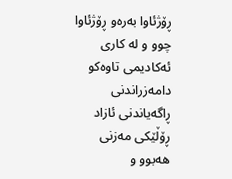ڕۆژئاوا بەرەو ڕۆژئاوا چوو و لە کاری ئەکادیمی تاوەکو دامەزراندنی ڕاگەیاندنی ئازاد ڕۆڵێکی مەزنی هەبوو و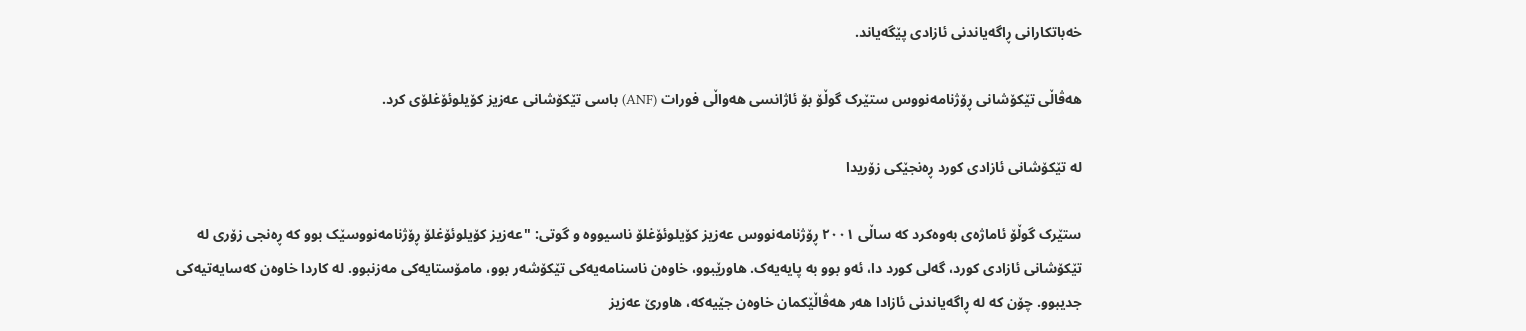خەباتکارانی ڕاگەیاندنی ئازادی پێگەیاند.

هەڤاڵی تێکۆشانی ڕۆژنامەنووس ستێرک گوڵۆ بۆ ئاژانسی هەواڵی فورات (ANF) باسی تێکۆشانی عەزیز کۆیلوئۆغلۆی کرد.

لە تێکۆشانی ئازادی کورد ڕەنجێکی زۆریدا

ستێرک گوڵۆ ئاماژەی بەوەکرد کە ساڵی ٢٠٠١ ڕۆژنامەنووس عەزیز کۆیلوئۆغلۆ ناسیووە و گوتی: "عەزیز کۆیلوئۆغلۆ ڕۆژنامەنووسێک بوو کە ڕەنجی زۆری لە تێکۆشانی ئازادی کورد، گەلی کورد دا، ئەو بوو بە پایەیەک. هاورێبوو، خاوەن ناسنامەیەکی تێکۆشەر بوو، مامۆستایەکی مەزنبوو. لە کاردا خاوەن کەسایەتیەکی جدیبوو. چۆن کە لە ڕاگەیاندنی ئازادا هەر هەڤاڵێکمان خاوەن جێیەکە، هاورێ عەزیز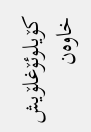کۆیلوئۆغلۆیش خاوەن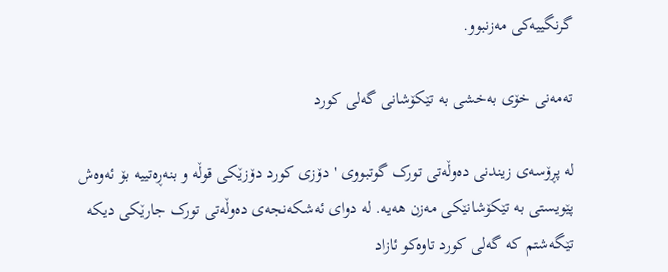گرنگییەکی مەزنبوو.

تەمەنی خۆی بەخشی بە تێکۆشانی گەلی کورد

لە پڕۆسەی زیندنی دەوڵەتی تورک گوتبووی 'دۆزی کورد دۆزێکی قوڵە و بنەڕەتییە بۆ ئەوەش پێویستی بە تێکۆشانێکی مەزن هەیە. لە دوای ئەشکەنجەی دەوڵەتی تورک جارێکی دیکە تێگەشتم کە گەلی کورد تاوەکو ئازاد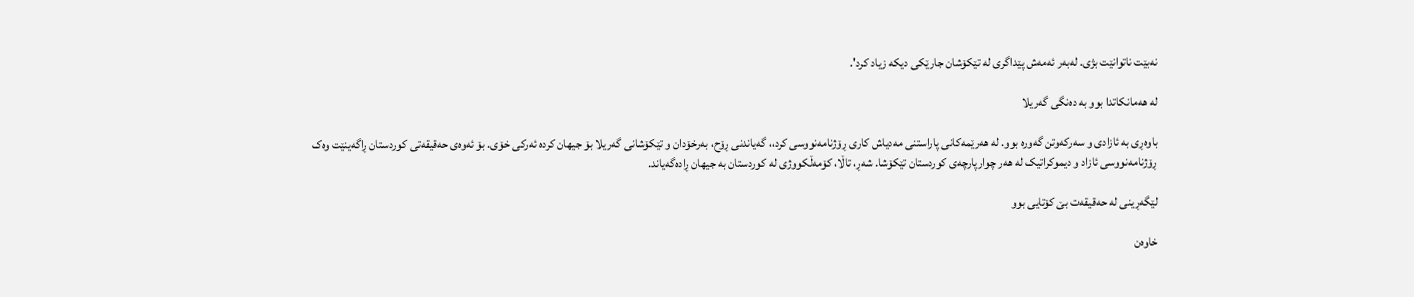نەبێت ناتوانێت بژی. لەبەر ئەمەش پێداگری لە تێکۆشان جارێکی دیکە زیاد کرد'.

لە هەمانکاتدا بوو بە دەنگی گەریلا

باوەڕی بە ئازادی و سەرکەوتن گەورە بوو. لە هەرێمەکانی پاراستنی مەدیاش کاری ڕۆژنامەنووسی کرد،، گەیاندنی ڕۆح، بەرخۆدان و تێکۆشانی گەریلا بۆ جیهان کردە ئەرکی خۆی. بۆ ئەوەی حەقیقەتی کوردستان ڕاگەینێت وەک ڕۆژنامەنووسی ئازاد و دیموکراتیک لە هەر چوارپارچەی کوردستان تێکۆشا. شەڕ، تاڵا، کۆمەڵکووژی لە کوردستان بە جیهان ڕادەگەیاند.

لێگەڕینی لە حەقیقەت بێ کۆتایی بوو

خاوەن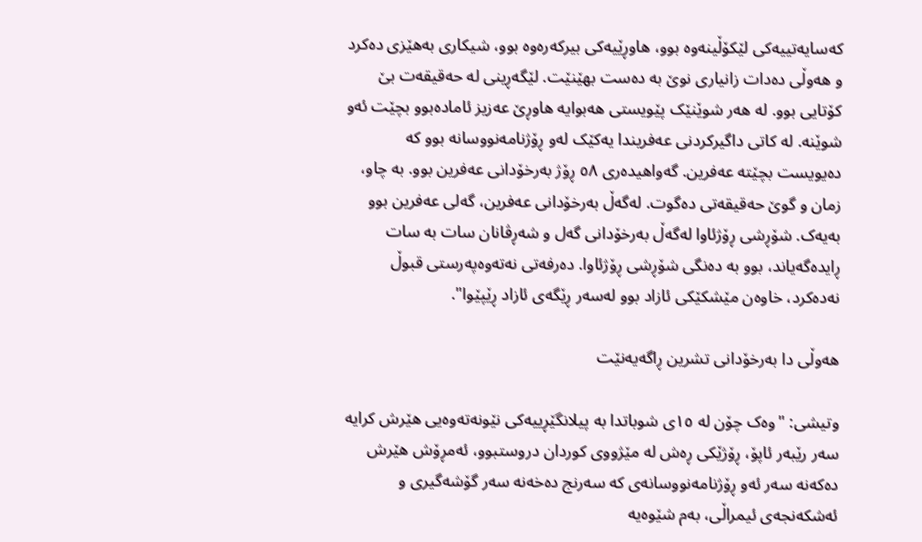کەسایەتییەکی لێکۆڵینەوە بوو، هاوڕێیەکی بیرکەرەوە بوو، شیکاری بەهێزی دەکرد و هەوڵی دەدات زانیاری نوێ بە دەست بهێنێت. لێگەڕینی لە حەقیقەت بێ کۆتایی بوو. لە هەر شوێنێک پێویستی هەبوایە هاوڕێ عەزیز ئامادەبوو بچێت ئەو شوێنە. لە کاتی داگیرکردنی عەفریندا یەکێک لەو ڕۆژنامەنووسانە بوو کە دەیویست بچێتە عەفرین. گەواهیدەری ٥٨ ڕۆژ بەرخۆدانی عەفرین بوو. بە چاو، زمان و گوێ حەقیقەتی دەگوت. لەگەڵ بەرخۆدانی عەفرین، گەلی عەفرین بوو بەیەک. شۆڕشی ڕۆژئاوا لەگەڵ بەرخۆدانی گەل و شەڕڤانان سات بە سات ڕایدەگەیاند، بوو بە دەنگی شۆڕشی ڕۆژئاوا. دەرفەتی نەتەوەپەرستی قبوڵ نەدەکرد، خاوەن مێشکێکی ئازاد بوو لەسەر ڕێگەی ئازاد ڕێپێوا".

هەوڵی دا بەرخۆدانی تشرین ڕاگەیەنێت

وتیشی: "وەک چۆن لە ١٥ی شوباتدا بە پیلانگێڕییەکی نێونەتەوەیی هێرش کرایە سەر رێبەر ئاپۆ، ڕۆژێکی ڕەش لە مێژووی کوردان دروستبوو، ئەمڕۆش هێرش دەکەنە سەر ئەو ڕۆژنامەنووسانەی کە سەرنج دەخەنە سەر گۆشەگیری و ئەشکەنجەی ئیمراڵی، بەم شێوەیە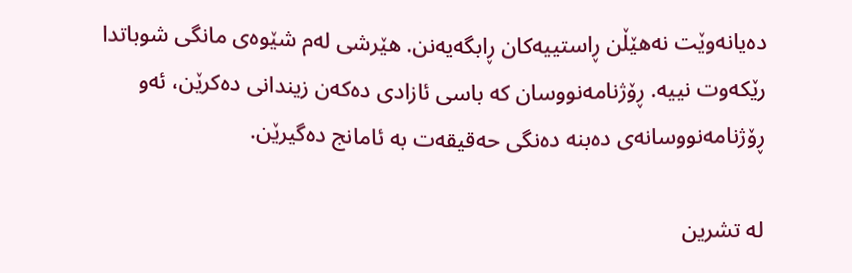دەیانەوێت نەهێڵن ڕاستییەکان ڕابگەیەنن. هێرشی لەم شێوەی مانگی شوباتدا رێکەوت نییە. ڕۆژنامەنووسان کە باسی ئازادی دەکەن زیندانی دەکرێن، ئەو ڕۆژنامەنووسانەی دەبنە دەنگی حەقیقەت بە ئامانج دەگیرێن.

لە تشرین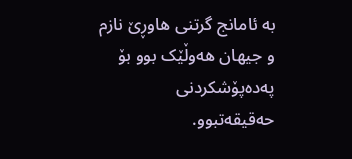بە ئامانج گرتنی هاوڕێ نازم و جیهان هەوڵێک بوو بۆ پەدەپۆشکردنی حەقیقەتبوو.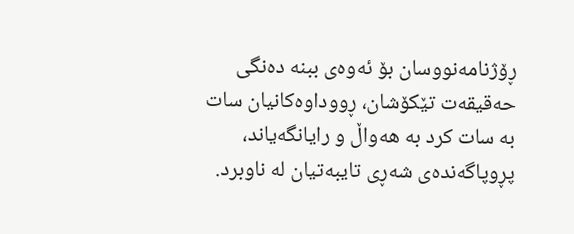ڕۆژنامەنووسان بۆ ئەوەی ببنە دەنگی حەقیقەت تێکۆشان، ڕووداوەکانیان سات بە سات کرد بە هەواڵ و رایانگەیاند، پڕوپاگەندەی شەڕی تایبەتیان لە ناوبرد.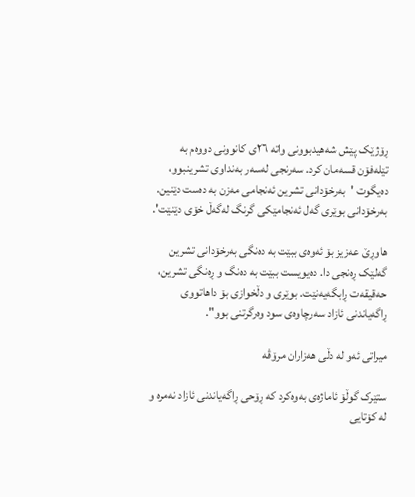ڕۆژێک پێش شەهیدبوونی واتە ٢٦ی کانوونی دووەم بە تێلەفۆن قسەمان کرد. سەرنجی لەسەر بەنداوی تشرینبوو، دەیگوت 'بەرخۆدانی تشرین ئەنجامی مەزن بە دەست دێنین. بەرخۆدانی بوێری گەل ئەنجامێکی گرنگ لەگەڵ خۆی دێنێت'.

هاوڕێ عەزیز بۆ ئەوەی ببێت بە دەنگی بەرخۆدانی تشرین گەلێک ڕەنجی دا. دەیویست ببێت بە دەنگ و ڕەنگی تشرین، حەقیقەت ڕابگەیەنێت. بوێری و دڵخوازی بۆ داهاتووی ڕاگەیاندنی ئازاد سەرچاوەی سود وەرگرتنی بوو".

میراتی ئەو لە دڵی هەزاران مرۆڤە

ستێرک گوڵۆ ئاماژەی بەوەکرد کە ڕۆحی ڕاگەیاندنی ئازاد نەمرە و لە کۆتایی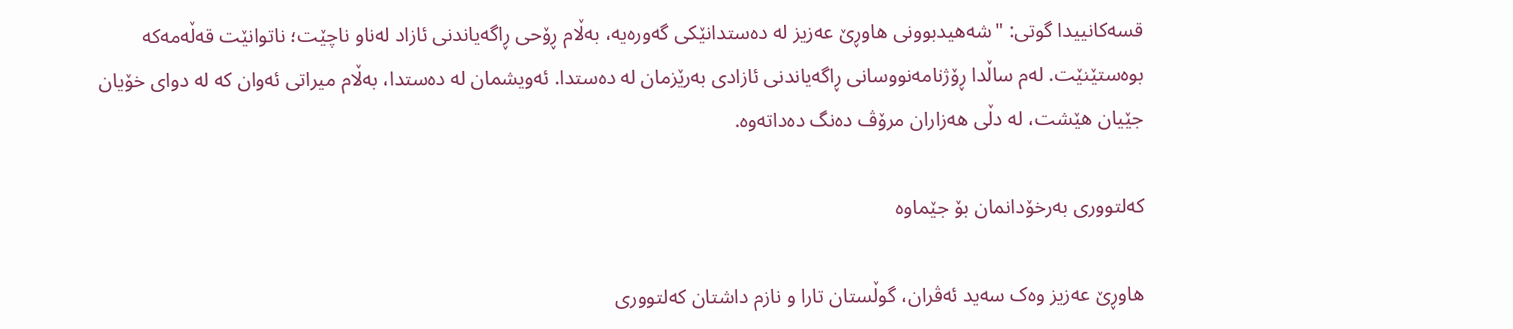قسەکانییدا گوتی: "شەهیدبوونی هاوڕێ عەزیز لە دەستدانێکی گەورەیە، بەڵام ڕۆحی ڕاگەیاندنی ئازاد لەناو ناچێت؛ ناتوانێت قەڵەمەکە بوەستێنێت. لەم ساڵدا ڕۆژنامەنووسانی ڕاگەیاندنی ئازادی بەرێزمان لە دەستدا. ئەویشمان لە دەستدا، بەڵام میراتی ئەوان کە لە دوای خۆیان جێیان هێشت، لە دڵی هەزاران مرۆڤ دەنگ دەداتەوە.

کەلتووری بەرخۆدانمان بۆ جێماوە

هاوڕێ عەزیز وەک سەید ئەڤران، گوڵستان تارا و نازم داشتان کەلتووری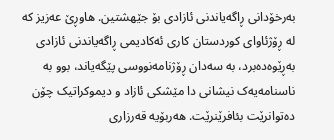بەرخۆدانی ڕاگەیاندنی ئازادی بۆ جێهشتین. هاوڕێ عەزیز کە لە ڕۆژئاوای کوردستان کاری ئەکادیمی ڕاگەیاندنی ئازادی بەڕێوەدەبرد، بە سەدان ڕۆژنامەنووسی پێگەیاند، بوو بە ناسنامەیەک نیشانی دا مێشکی ئازاد و دیموکراتیک چۆن دەتوانرێت بئافرێنرێت. هەربۆیە قەرزاری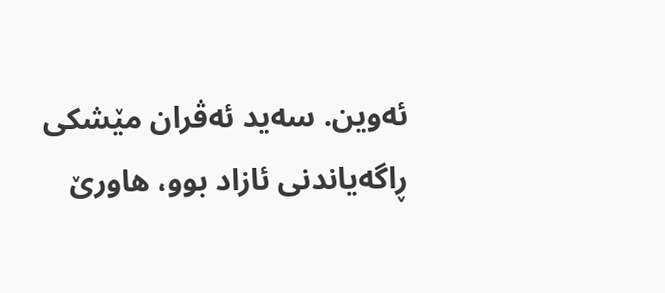ئەوین. سەید ئەڤران مێشکی ڕاگەیاندنی ئازاد بوو، هاورێ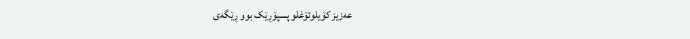عەزیز کۆیلوئۆغلو پسپۆڕێک بوو ڕێگەی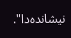نیشاندەدا".